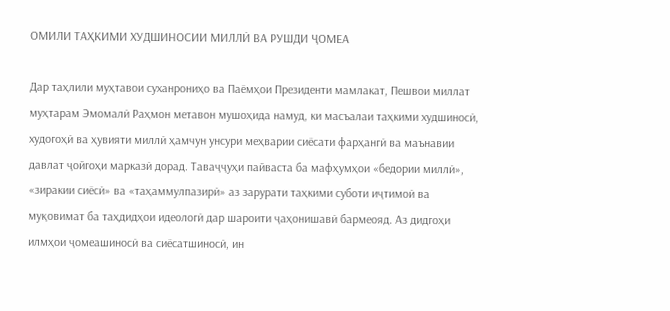ОМИЛИ ТАҲКИМИ ХУДШИНОСИИ МИЛЛӢ ВА РУШДИ ҶОМЕА

Дар таҳлили муҳтавои суханрониҳо ва Паёмҳои Президенти мамлакат, Пешвои миллат муҳтарам Эмомалӣ Раҳмон метавон мушоҳида намуд, ки масъалаи таҳкими худшиносӣ, худогоҳӣ ва ҳувияти миллӣ ҳамчун унсури меҳварии сиёсати фарҳангӣ ва маънавии давлат ҷойгоҳи марказӣ дорад. Таваҷҷуҳи пайваста ба мафҳумҳои «бедории миллӣ», «зиракии сиёсӣ» ва «таҳаммулпазирӣ» аз зарурати таҳкими суботи иҷтимоӣ ва муқовимат ба таҳдидҳои идеологӣ дар шароити ҷаҳонишавӣ бармеояд. Аз дидгоҳи илмҳои ҷомеашиносӣ ва сиёсатшиносӣ, ин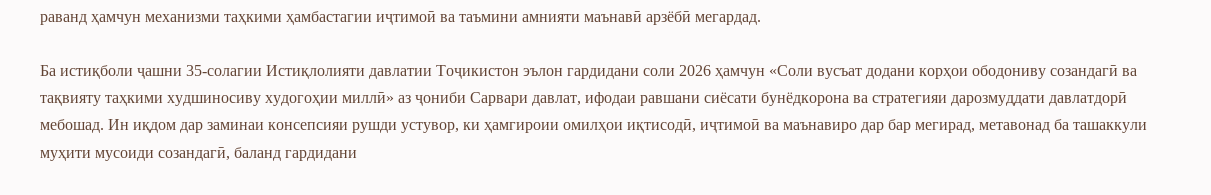раванд ҳамчун механизми таҳкими ҳамбастагии иҷтимоӣ ва таъмини амнияти маънавӣ арзёбӣ мегардад.

Ба истиқболи ҷашни 35-солагии Истиқлолияти давлатии Тоҷикистон эълон гардидани соли 2026 ҳамчун «Соли вусъат додани корҳои ободониву созандагӣ ва тақвияту таҳкими худшиносиву худогоҳии миллӣ» аз ҷониби Сарвари давлат, ифодаи равшани сиёсати бунёдкорона ва стратегияи дарозмуддати давлатдорӣ мебошад. Ин иқдом дар заминаи консепсияи рушди устувор, ки ҳамгироии омилҳои иқтисодӣ, иҷтимоӣ ва маънавиро дар бар мегирад, метавонад ба ташаккули муҳити мусоиди созандагӣ, баланд гардидани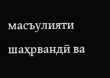масъулияти шаҳрвандӣ ва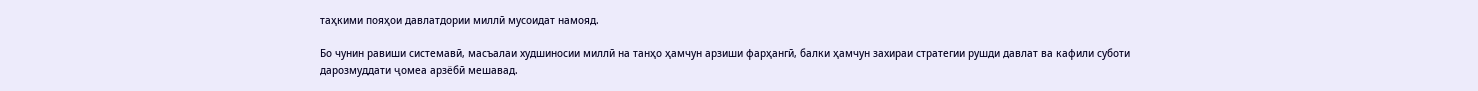таҳкими пояҳои давлатдории миллӣ мусоидат намояд.

Бо чунин равиши системавӣ, масъалаи худшиносии миллӣ на танҳо ҳамчун арзиши фарҳангӣ, балки ҳамчун захираи стратегии рушди давлат ва кафили суботи дарозмуддати ҷомеа арзёбӣ мешавад.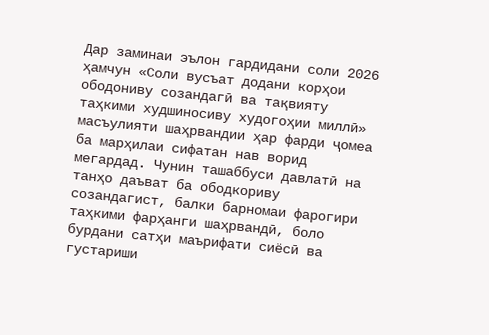Дар заминаи эълон гардидани соли 2026 ҳамчун «Соли вусъат додани корҳои ободониву созандагӣ ва тақвияту таҳкими худшиносиву худогоҳии миллӣ» масъулияти шаҳрвандии ҳар фарди ҷомеа ба марҳилаи сифатан нав ворид мегардад. Чунин ташаббуси давлатӣ на танҳо даъват ба ободкориву созандагист, балки барномаи фарогири таҳкими фарҳанги шаҳрвандӣ, боло бурдани сатҳи маърифати сиёсӣ ва густариши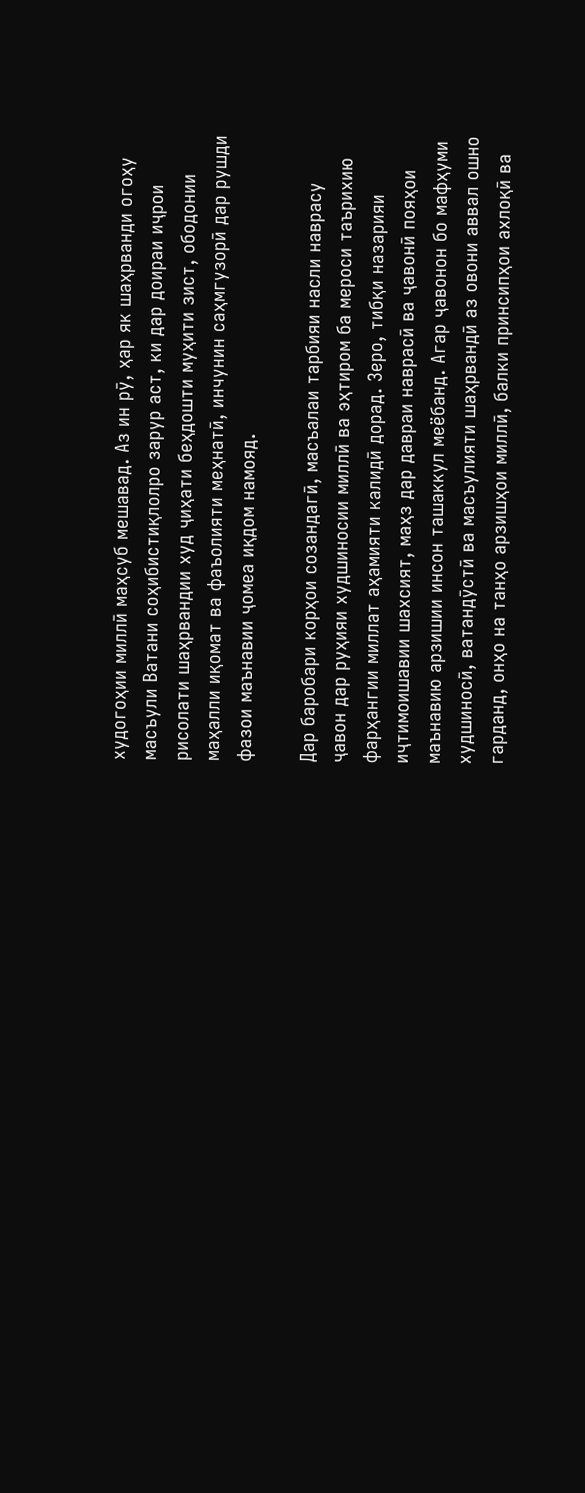худогоҳии миллӣ маҳсуб мешавад. Аз ин рӯ, ҳар як шаҳрванди огоҳу масъули Ватани соҳибистиқлолро зарур аст, ки дар доираи иҷрои рисолати шаҳрвандии худ ҷиҳати беҳдошти муҳити зист, ободонии маҳалли иқомат ва фаъолияти меҳнатӣ, инчунин саҳмгузорӣ дар рушди фазои маънавии ҷомеа иқдом намояд.

Дар баробари корҳои созандагӣ, масъалаи тарбияи насли наврасу ҷавон дар руҳияи худшиносии миллӣ ва эҳтиром ба мероси таърихию фарҳангии миллат аҳамияти калидӣ дорад. Зеро, тибқи назарияи иҷтимоишавии шахсият, маҳз дар давраи наврасӣ ва ҷавонӣ пояҳои маънавию арзишии инсон ташаккул меёбанд. Агар ҷавонон бо мафҳуми худшиносӣ, ватандӯстӣ ва масъулияти шаҳрвандӣ аз овони аввал ошно гарданд, онҳо на танҳо арзишҳои миллӣ, балки принсипҳои ахлоқӣ ва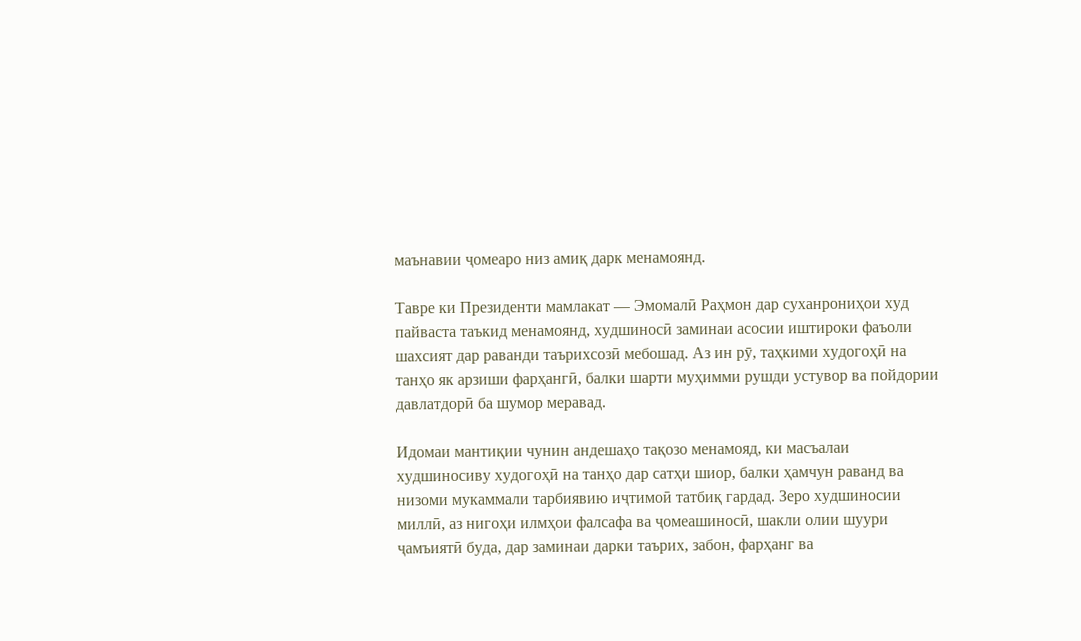маънавии ҷомеаро низ амиқ дарк менамоянд.

Тавре ки Президенти мамлакат — Эмомалӣ Раҳмон дар суханрониҳои худ пайваста таъкид менамоянд, худшиносӣ заминаи асосии иштироки фаъоли шахсият дар раванди таърихсозӣ мебошад. Аз ин рӯ, таҳкими худогоҳӣ на танҳо як арзиши фарҳангӣ, балки шарти муҳимми рушди устувор ва пойдории давлатдорӣ ба шумор меравад.

Идомаи мантиқии чунин андешаҳо тақозо менамояд, ки масъалаи худшиносиву худогоҳӣ на танҳо дар сатҳи шиор, балки ҳамчун раванд ва низоми мукаммали тарбиявию иҷтимоӣ татбиқ гардад. Зеро худшиносии миллӣ, аз нигоҳи илмҳои фалсафа ва ҷомеашиносӣ, шакли олии шуури ҷамъиятӣ буда, дар заминаи дарки таърих, забон, фарҳанг ва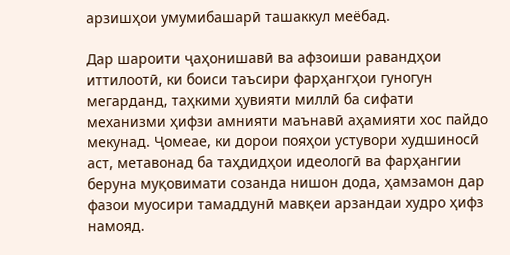арзишҳои умумибашарӣ ташаккул меёбад.

Дар шароити ҷаҳонишавӣ ва афзоиши равандҳои иттилоотӣ, ки боиси таъсири фарҳангҳои гуногун мегарданд, таҳкими ҳувияти миллӣ ба сифати механизми ҳифзи амнияти маънавӣ аҳамияти хос пайдо мекунад. Ҷомеае, ки дорои пояҳои устувори худшиносӣ аст, метавонад ба таҳдидҳои идеологӣ ва фарҳангии беруна муқовимати созанда нишон дода, ҳамзамон дар фазои муосири тамаддунӣ мавқеи арзандаи худро ҳифз намояд.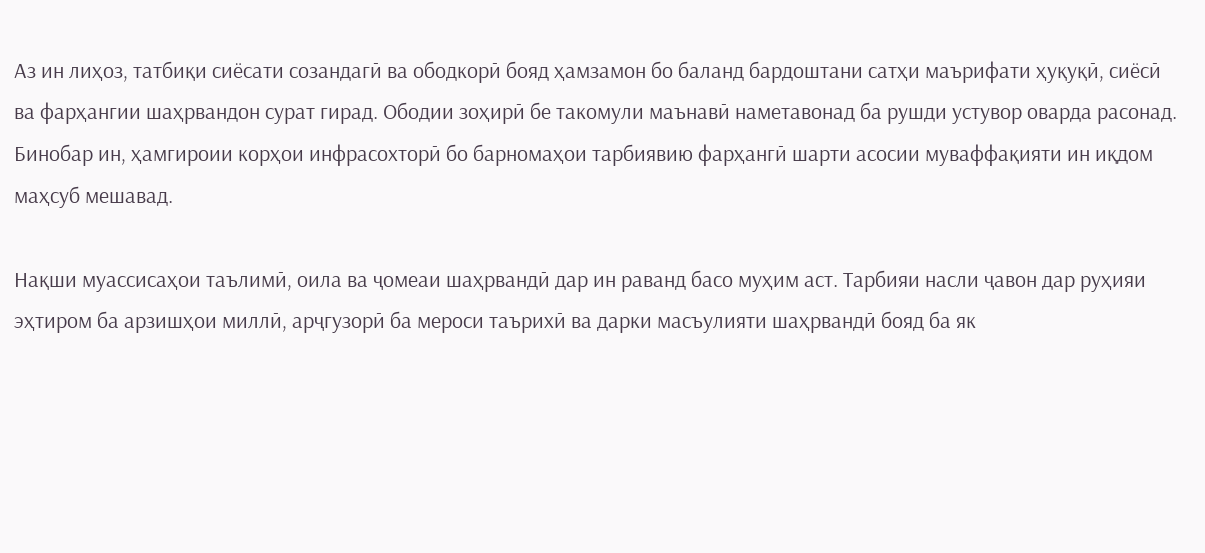Аз ин лиҳоз, татбиқи сиёсати созандагӣ ва ободкорӣ бояд ҳамзамон бо баланд бардоштани сатҳи маърифати ҳуқуқӣ, сиёсӣ ва фарҳангии шаҳрвандон сурат гирад. Ободии зоҳирӣ бе такомули маънавӣ наметавонад ба рушди устувор оварда расонад. Бинобар ин, ҳамгироии корҳои инфрасохторӣ бо барномаҳои тарбиявию фарҳангӣ шарти асосии муваффақияти ин иқдом маҳсуб мешавад.

Нақши муассисаҳои таълимӣ, оила ва ҷомеаи шаҳрвандӣ дар ин раванд басо муҳим аст. Тарбияи насли ҷавон дар руҳияи эҳтиром ба арзишҳои миллӣ, арҷгузорӣ ба мероси таърихӣ ва дарки масъулияти шаҳрвандӣ бояд ба як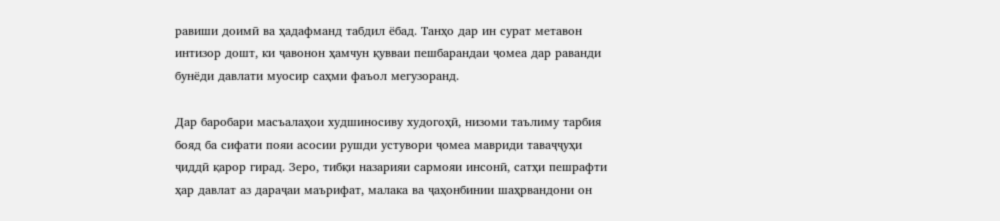равиши доимӣ ва ҳадафманд табдил ёбад. Танҳо дар ин сурат метавон интизор дошт, ки ҷавонон ҳамчун қувваи пешбарандаи ҷомеа дар раванди бунёди давлати муосир саҳми фаъол мегузоранд.

Дар баробари масъалаҳои худшиносиву худогоҳӣ, низоми таълиму тарбия бояд ба сифати пояи асосии рушди устувори ҷомеа мавриди таваҷҷуҳи ҷиддӣ қарор гирад. Зеро, тибқи назарияи сармояи инсонӣ, сатҳи пешрафти ҳар давлат аз дараҷаи маърифат, малака ва ҷаҳонбинии шаҳрвандони он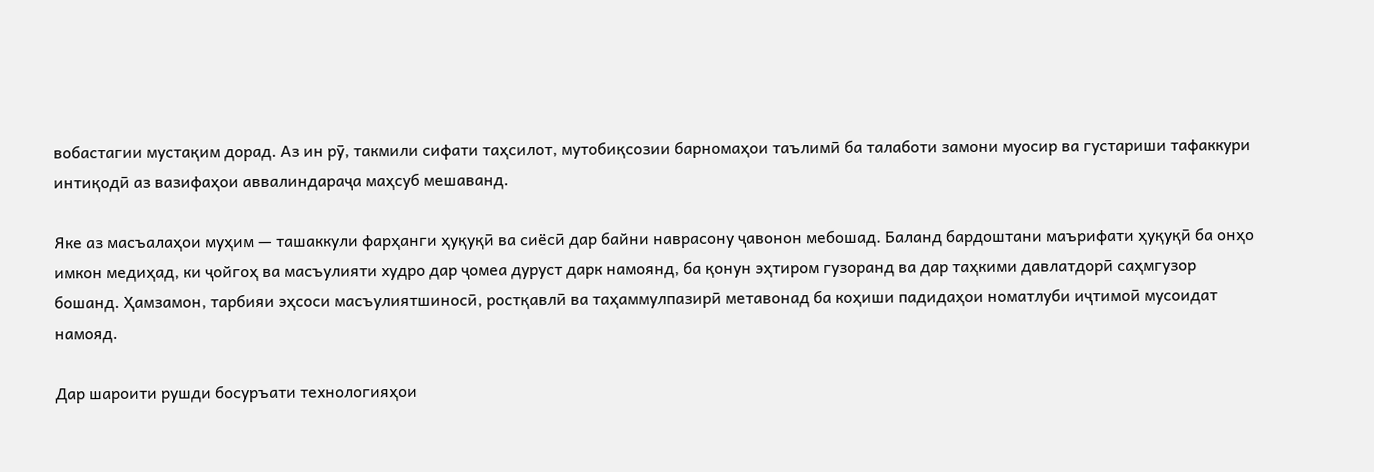вобастагии мустақим дорад. Аз ин рӯ, такмили сифати таҳсилот, мутобиқсозии барномаҳои таълимӣ ба талаботи замони муосир ва густариши тафаккури интиқодӣ аз вазифаҳои аввалиндараҷа маҳсуб мешаванд.

Яке аз масъалаҳои муҳим — ташаккули фарҳанги ҳуқуқӣ ва сиёсӣ дар байни наврасону ҷавонон мебошад. Баланд бардоштани маърифати ҳуқуқӣ ба онҳо имкон медиҳад, ки ҷойгоҳ ва масъулияти худро дар ҷомеа дуруст дарк намоянд, ба қонун эҳтиром гузоранд ва дар таҳкими давлатдорӣ саҳмгузор бошанд. Ҳамзамон, тарбияи эҳсоси масъулиятшиносӣ, ростқавлӣ ва таҳаммулпазирӣ метавонад ба коҳиши падидаҳои номатлуби иҷтимоӣ мусоидат намояд.

Дар шароити рушди босуръати технологияҳои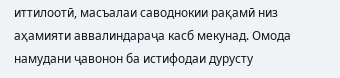иттилоотӣ, масъалаи саводнокии рақамӣ низ аҳамияти аввалиндараҷа касб мекунад. Омода намудани ҷавонон ба истифодаи дурусту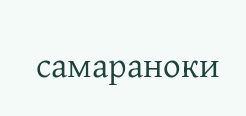самараноки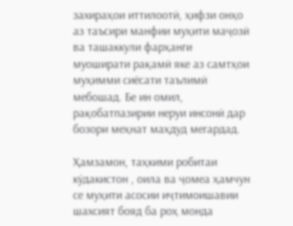захираҳои иттилоотӣ, ҳифзи онҳо аз таъсири манфии муҳити маҷозӣ ва ташаккули фарҳанги муоширати рақамӣ яке аз самтҳои муҳимми сиёсати таълимӣ мебошад. Бе ин омил, рақобатпазирии неруи инсонӣ дар бозори меҳнат маҳдуд мегардад.

Ҳамзамон, таҳкими робитаи кӯдакистон , оила ва ҷомеа ҳамчун се муҳити асосии иҷтимоишавии шахсият бояд ба роҳ монда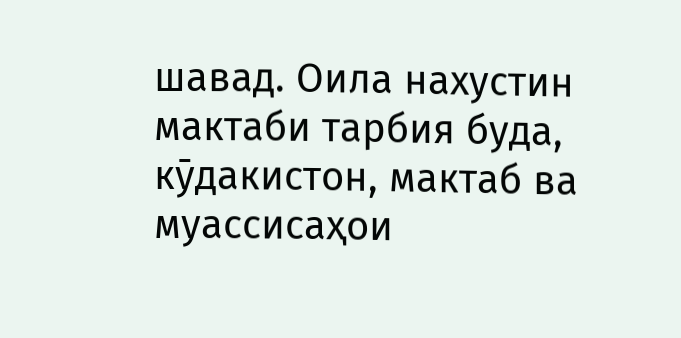шавад. Оила нахустин мактаби тарбия буда, кӯдакистон, мактаб ва муассисаҳои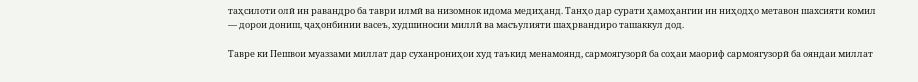таҳсилоти олӣ ин равандро ба таври илмӣ ва низомнок идома медиҳанд. Танҳо дар сурати ҳамоҳангии ин ниҳодҳо метавон шахсияти комил — дорои дониш, ҷаҳонбинии васеъ, худшиносии миллӣ ва масъулияти шаҳрвандиро ташаккул дод.

Тавре ки Пешвои муаззами миллат дар суханрониҳои худ таъкид менамоянд, сармоягузорӣ ба соҳаи маориф сармоягузорӣ ба ояндаи миллат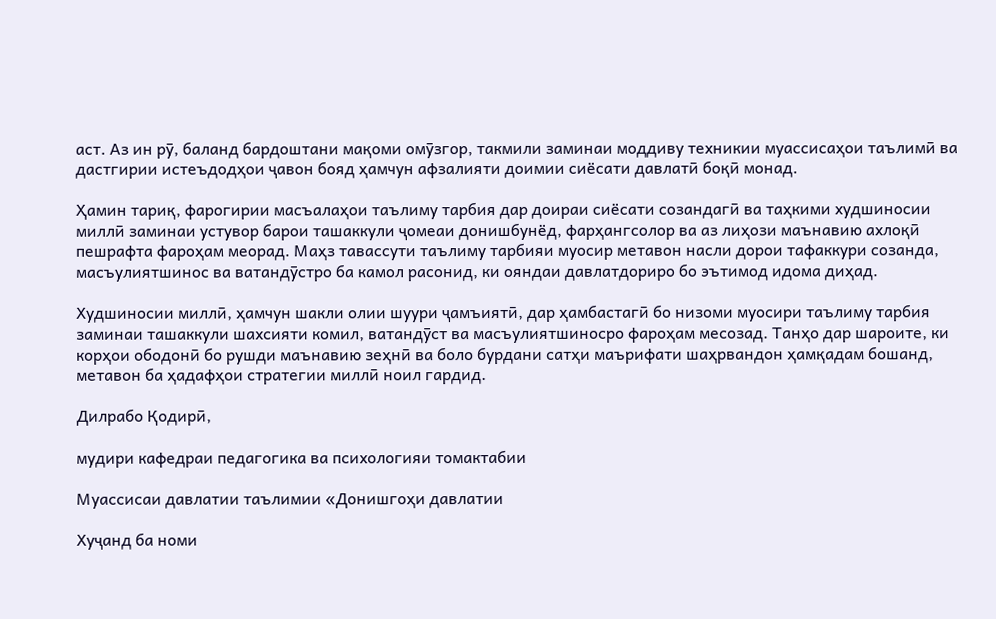аст. Аз ин рӯ, баланд бардоштани мақоми омӯзгор, такмили заминаи моддиву техникии муассисаҳои таълимӣ ва дастгирии истеъдодҳои ҷавон бояд ҳамчун афзалияти доимии сиёсати давлатӣ боқӣ монад.

Ҳамин тариқ, фарогирии масъалаҳои таълиму тарбия дар доираи сиёсати созандагӣ ва таҳкими худшиносии миллӣ заминаи устувор барои ташаккули ҷомеаи донишбунёд, фарҳангсолор ва аз лиҳози маънавию ахлоқӣ пешрафта фароҳам меорад. Маҳз тавассути таълиму тарбияи муосир метавон насли дорои тафаккури созанда, масъулиятшинос ва ватандӯстро ба камол расонид, ки ояндаи давлатдориро бо эътимод идома диҳад.

Худшиносии миллӣ, ҳамчун шакли олии шуури ҷамъиятӣ, дар ҳамбастагӣ бо низоми муосири таълиму тарбия заминаи ташаккули шахсияти комил, ватандӯст ва масъулиятшиносро фароҳам месозад. Танҳо дар шароите, ки корҳои ободонӣ бо рушди маънавию зеҳнӣ ва боло бурдани сатҳи маърифати шаҳрвандон ҳамқадам бошанд, метавон ба ҳадафҳои стратегии миллӣ ноил гардид.

Дилрабо Қодирӣ,

мудири кафедраи педагогика ва психологияи томактабии

Муассисаи давлатии таълимии «Донишгоҳи давлатии

Хуҷанд ба номи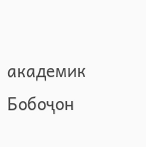академик Бобоҷон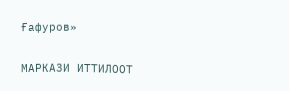Ғафуров»

МАРКАЗИ ИТТИЛООТ